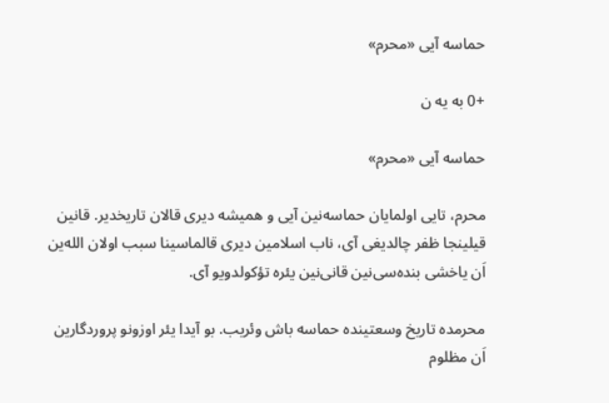حماسه آیی «محرم»

+0 به یه ن

حماسه آیی «محرم»

محرم، تایی اولمایان حماسه‌نین آیی و همیشه دیری قالان تاریخدیر. قانین قیلینجا ظفر چالدیغی آی، ناب اسلامین دیری قالماسینا سبب اولان الله‌ین اَن یاخشی بنده‌سی‌نین قانی‌نین یئره تؤكولدویو آی.

محرمده تاریخ وسعتینده حماسه باش وئریب. بو آیدا یئر اوزونو پروردگارین اَن مظلوم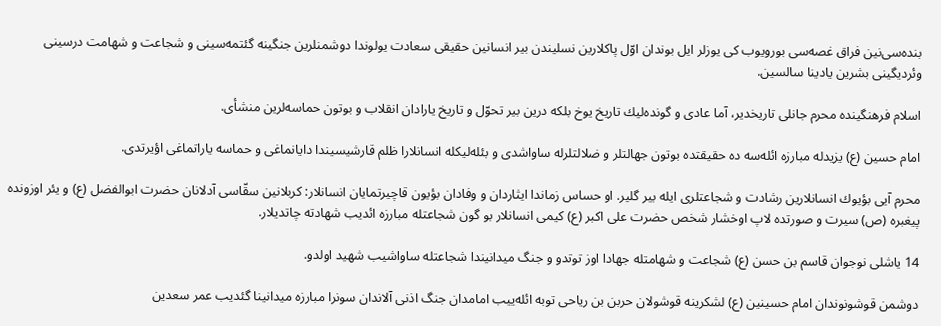بنده‌سی‌نین فراق غصه‌سی بورویوب كی یوزلر ایل بوندان اوّل پاكلارین نسلیندن بیر انسانین حقیقی سعادت یولوندا دوشمنلرین جنگینه گئتمه‌سینی و شجاعت و شهامت درسینی وئردیگینی بشرین یادینا سالسین.

اسلام فرهنگینده محرم جانلی تاریخدیر، آما عادی و گونده‌لیك تاریخ یوخ بلكه درین بیر تحوّل و تاریخ یارادان انقلاب و بوتون حماسه‌لرین منشأی.

امام حسین (ع) یزیدله مبارزه ائله‌سه ده حقیقتده بوتون جهالتلر و ضلالتلرله ساواشدی و بئله‌لیكله انسانلارا ظلم قارشیسیندا دایانماغی و حماسه یاراتماغی اؤیرتدی.

محرم آیی بؤیوك انسانلارین رشادت و شجاعتلری ایله بیر گلیر. او حساس زماندا ایثاردان و وفادان بؤیون قاچیرتمایان انسانلار: كربلانین سقّاسی آدلانان حضرت ابوالفضل (ع) و یئر اوزونده پیغبره (ص) سیرت و صورتده لاپ اوخشار شخص حضرت علی اكبر (ع) كیمی انسانلار بو گون شجاعتله مبارزه ائدیب شهادته چاتدیلار.

14 یاشلی نوجوان قاسم بن حسن (ع) شجاعت و شهامتله جهادا اوز توتدو و جنگ میدانیندا شجاعتله ساواشیب شهید اولدو.

دوشمن قوشونوندان امام حسینین (ع) لشكرینه قوشولان حربن بن ریاحی توبه ائله‌ییب امامدان جنگ اذنی آلاندان سونرا مبارزه میدانینا گئدیب عمر سعدین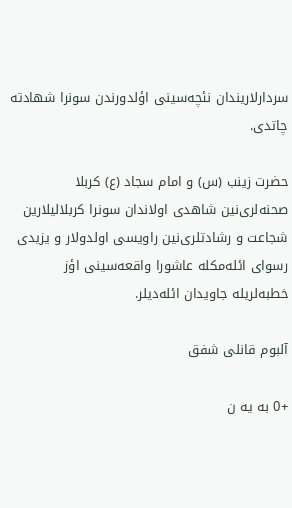سردارلاریندان نئچه‌سینی اؤلدورندن سونرا شهادته چاتدی.

حضرت زینب (س) و امام سجاد (ع) كربلا صحنه‌لری‌نین شاهدی اولاندان سونرا كربلالیلارین شجاعت و رشادتلری‌نین راویسی اولدولار و یزیدی رسوای ائله‌مكله عاشورا واقعه‌سینی اؤز خطبه‌لریله جاویدان ائله‌دیلر.

آلبوم قانلی شفق

+0 به یه ن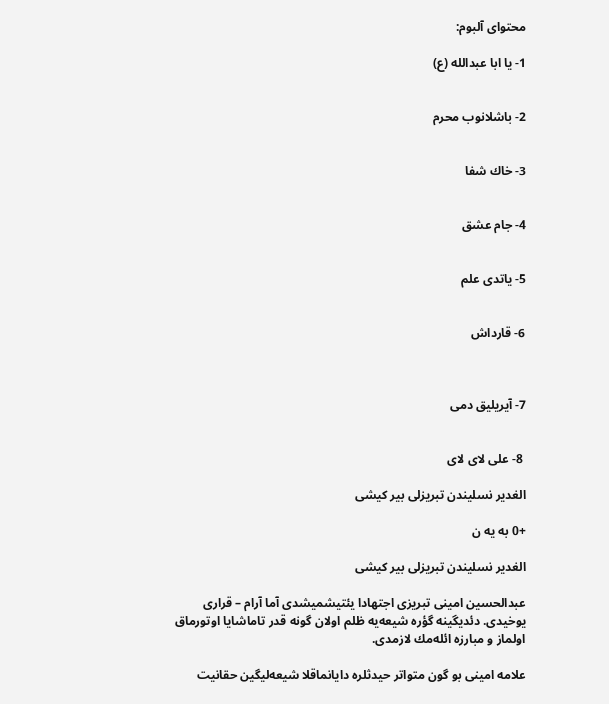محتوای آلبوم:

1- یا ابا عبدالله (ع)


2- باشلانوب محرم


3- خاك شفا


4- جام عشق


5- یاتدی علم


6- قارداش



7- آیریلیق دمی


 8- علی لای لای

الغدیر نسلیندن تبریزلی بیر كیشی

+0 به یه ن

الغدیر نسلیندن تبریزلی بیر كیشی

عبدالحسین امینی تبریزی اجتهادا یئتیشمیشدی آما آرام – قراری یوخیدی. دئدیگینه گؤره شیعه‌یه ظلم اولان گونه‌ قدر تاماشایا اوتورماق اولماز و مبارزه ائله‌مك لازمدی.

علامه امینی بو گون متواتر حیدثلره دایانماقلا شیعه‌لیگین حقانیت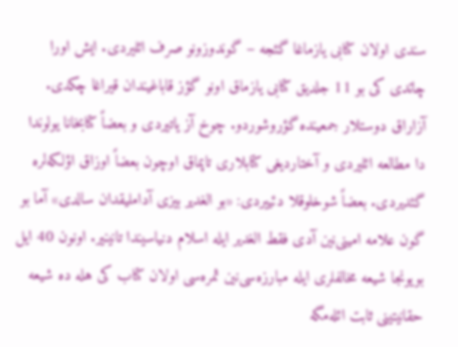سندی اولان كتابی یازماغا گئجه – گوندوزونو صرف ائلیردی. ایش اورا چاتدی كی بو 11 جلدیق كتابی یازماق اونو گؤز قاباغیندان قیراغا چكدی. آزاراق دوستلار جمعینده گؤروشوردو. چوخ آز یاتیردی و بعضاً كتابخانا یولوندا دا مطالعه ائلیردی و آختاردیغی كتابلاری تاپماق اوچون بعضاً اوزاق اؤلكه‌لره گئدیردی. بعضاً شوخلوقلا دئییردی: «بو الغدیر بیزی آداملیقدان سالدی» آما بو گون علامه امینی‌نین آدی فقط الغدیر ایله اسلام دنیاسیندا تانینیر. اونون 40 ایل بویونجا شیعه مخالفلری ایله مبارزه‌سی‌نین ثمره‌سی اولان كتاب كی هله‌ ده شیعه حقانیتینی ثابت ائله‌مگه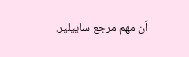اَن مهم مرجع ساییلیر.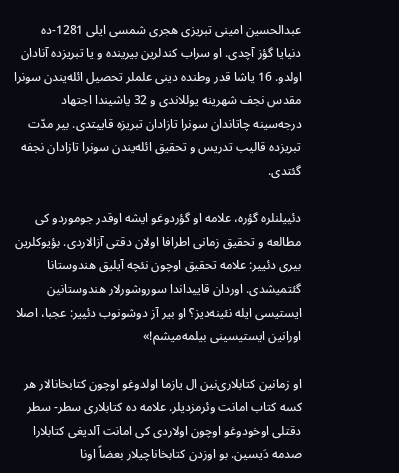عبدالحسین امینی تبریزی هجری شمسی ایلی 1281-ده دنیایا گؤز آچدی. او سراب كندلرین بیرینده و یا تبریزده آنادان اولدو. 16 یاشا قدر وطنده دینی علملر تحصیل ائله‌یندن سونرا مقدس نجف شهرینه یوللاندی و 32 یاشیندا اجتهاد درجه‌سینه چاتاندان سونرا تازادان تبریزه قاییتدی. بیر مدّت تبریزده قالیب تدریس و تحقیق ائله‌یندن سونرا تازادان نجفه گئتدی.

دئییلنلره گؤره، علامه او گؤردوغو ایشه اوقدر جوموردو كی مطالعه و تحقیق زمانی اطرافا اولان دقتی آزالاردی. بؤیوكلرین بیری دئییر: علامه تحقیق اوچون نئچه آیلیق هندوستانا گئتمیشدی. اوردان قاییداندا سوروشورلار هندوستانین ایستیسی ایله نئینه‌دیز؟ او بیر آز دوشونوب دئییر: عجبا، اصلا اورانین ایستیسینی بیلمه‌میشم!»

او زمانین كتابلاری‌نین ال یازما اولدوغو اوچون كتابخانالار هر كسه كتاب امانت وئرمزدیلر. علامه‌ ده كتابلاری سطر- سطر دقتلی اوخودوغو اوچون اولاردی كی امانت آلدیغی كتابلارا صدمه دَیسین. بو اوزدن كتابخاناچیلار بعضاً اونا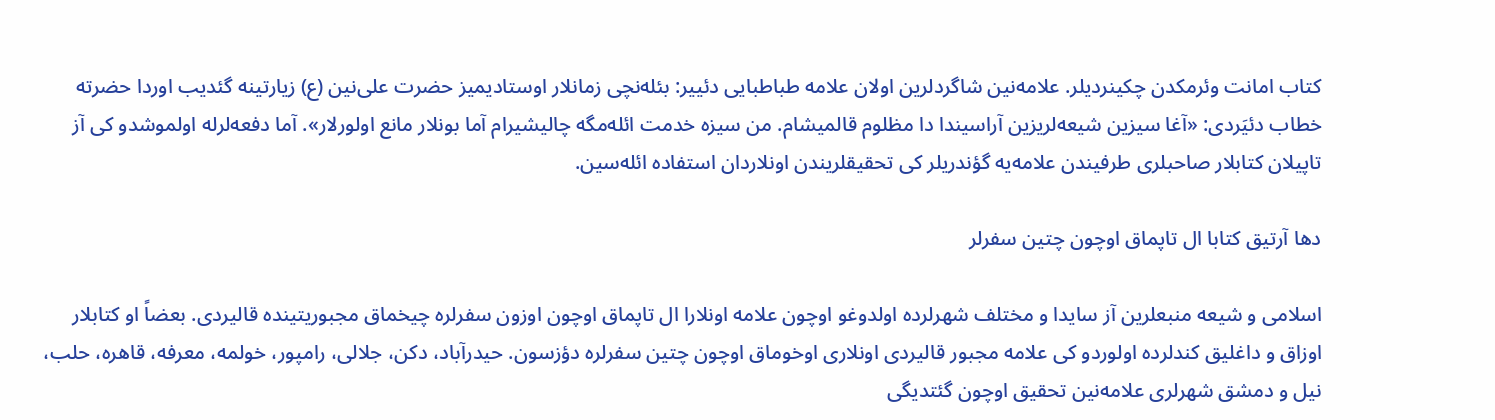كتاب امانت وئرمكدن چكینردیلر. علامه‌نین شاگردلرین اولان علامه طباطبایی دئییر: بئله‌نچی زمانلار اوستادیمیز حضرت علی‌نین (ع) زیارتینه گئدیب اوردا حضرته خطاب دئیَردی: «آغا سیزین شیعه‌لریزین آراسیندا دا مظلوم قالمیشام. من سیزه خدمت ائله‌مگه چالیشیرام آما بونلار مانع اولورلار». آما دفعه‌لرله اولموشدو كی آز تاپیلان كتابلار صاحبلری طرفیندن علامه‌یه گؤندریلر كی تحقیقلریندن اونلاردان استفاده ائله‌سین.

دها آرتیق كتابا ال تاپماق اوچون چتین سفرلر

اسلامی و شیعه منبعلرین آز سایدا و مختلف شهرلرده اولدوغو اوچون علامه اونلارا ال تاپماق اوچون اوزون سفرلره چیخماق مجبوریتینده قالیردی. بعضاً او كتابلار اوزاق و داغلیق كندلرده اولوردو كی علامه مجبور قالیردی اونلاری اوخوماق اوچون چتین سفرلره دؤزسون. حیدرآباد، دكن، جلالی، رامپور، خولمه، معرفه، قاهره، حلب، نیل و دمشق شهرلری علامه‌نین تحقیق اوچون گئتدیگی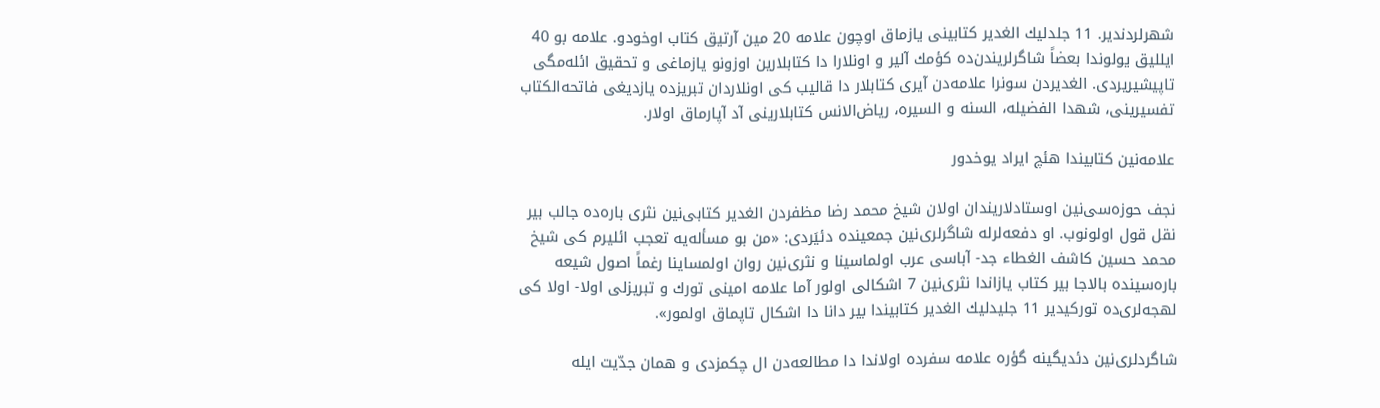شهرلردندیر. 11 جلدلیك الغدیر كتابینی یازماق اوچون علامه 20 مین آرتیق كتاب اوخودو. علامه بو 40 ایللیق یولوندا بعضاً شاگرلریندن‌ده كؤمك آلیر و اونلارا ‌دا كتابلارین اوزونو یازماغی و تحقیق ائله‌مگی تاپیشیریردی. الغدیردن سونرا علامه‌دن آیری كتابلار دا قالیب كی اونلاردان تبریزده یازدیغی فاتحه‌الكتاب تفسیرینی، شهدا الفضیله، السنه و السیره، ریاض‌الانس كتابلارینی آد آپارماق اولار.

علامه‌نین كتابیندا هئچ ایراد یوخدور

نجف حوزه‌سی‌نین اوستادلاریندان اولان شیخ محمد رضا مظفردن الغدیر كتابی‌نین نثری باره‌ده جالب بیر نقل قول اولونوب. او دفعه‌لرله شاگرلری‌نین جمعینده دئیَردی: «من بو مسأله‌یه تعجب ائلیرم كی شیخ محمد حسین كاشف الغطاء جد- آباسی عرب اولماسینا و نثری‌نین روان اولمساینا رغماً اصول شیعه باره‌سینده بالاجا بیر كتاب یازاندا نثری‌نین 7 اشكالی اولور آما علامه امینی تورك و تبریزلی اولا- اولا كی لهجه‌لری‌ده توركیدیر 11 جلیدلیك الغدیر كتابیندا بیر دانا دا اشكال تاپماق اولمور».

شاگردلری‌نین دئدیگینه گؤره علامه سفرده اولاندا دا مطالعه‌دن ال چكمزدی و همان جدّیت ایله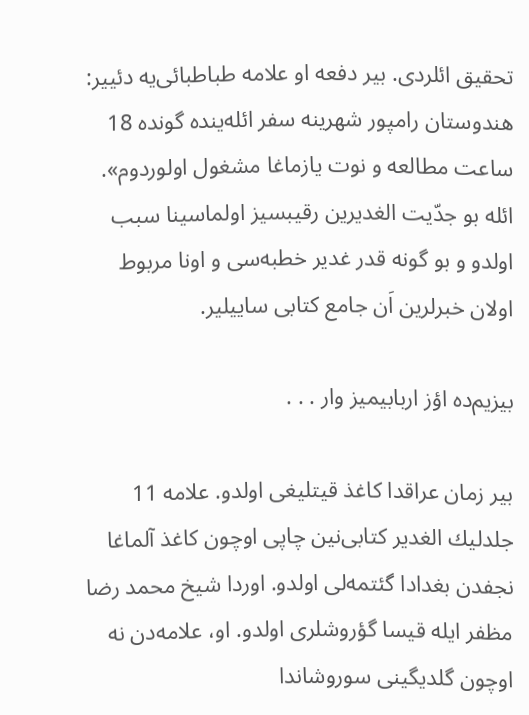تحقیق ائلردی. بیر دفعه او علامه طباطبائی‌یه دئییر: هندوستان رامپور شهرینه سفر ائله‌ینده گونده 18 ساعت مطالعه و نوت یازماغا مشغول اولوردوم». ائله بو جدّیت الغدیرین رقیبسیز اولماسینا سبب اولدو و بو گونه‌ قدر غدیر خطبه‌سی و اونا مربوط اولان خبرلرین اَن جامع كتابی ساییلیر.

بیزیم‌ده اؤز اربابیمیز وار . . .

بیر زمان عراقدا كاغذ قیتلیغی اولدو. علامه 11 جلدلیك الغدیر كتابی‌نین چاپی اوچون كاغذ آلماغا نجفدن بغدادا گئتمه‌لی اولدو. اوردا شیخ محمد رضا مظفر ایله قیسا گؤروشلری اولدو. او، علامه‌دن نه اوچون گلدیگینی سوروشاندا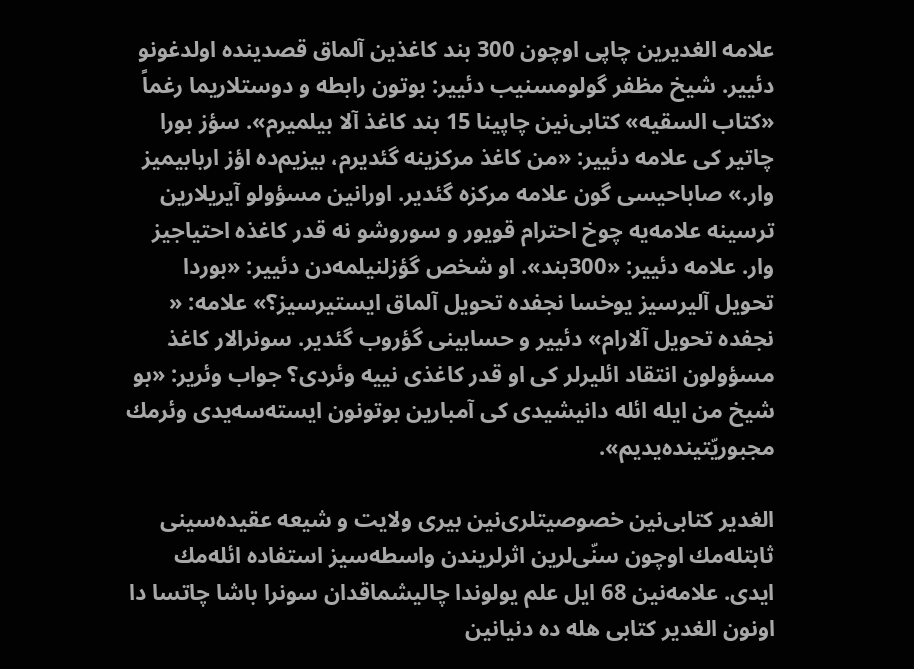علامه الغدیرین چاپی اوچون 300 بند كاغذین آلماق قصدینده اولدغونو دئییر. شیخ مظفر گولومسنیب دئییر: بوتون رابطه و دوستلاریما رغماً «كتاب السقیه» كتابی‌نین چاپینا 15 بند كاغذ آلا بیلمیرم». سؤز بورا چاتیر كی علامه دئییر: «من كاغذ مركزینه گئدیرم، بیزیم‌ده اؤز اربابیمیز وار.» صاباحیسی گون علامه مركزه گئدیر. اورانین مسؤولو آیریلارین ترسینه علامه‌‌‌یه‌ چوخ احترام قویور و سوروشو نه قدر كاغذه احتیاجیز وار. علامه دئییر: «300بند». او شخص گؤزلنیلمه‌دن دئییر: «بوردا تحویل آلیرسیز یوخسا نجفده تحویل آلماق ایستیرسیز؟» علامه: « نجفده تحویل آلارام» دئییر و حسابینی گؤروب گئدیر. سونرالار كاغذ مسؤولون انتقاد ائلیرلر كی او قدر كاغذی نییه وئردی؟ جواب وئریر: «بو شیخ من ایله ائله دانیشیدی كی آمبارین بوتونون ایسته‌سه‌یدی وئرمك مجبوریّتینده‌یدیم».

الغدیر كتابی‌نین خصوصیتلری‌نین بیری ولایت و شیعه عقیده‌سینی ثابتله‌مك اوچون سنّی‌لرین اثرلریندن واسطه‌سیز استفاده ائله‌مك ایدی. علامه‌نین 68 ایل علم یولوندا چالیشماقدان سونرا باشا چاتسا دا اونون الغدیر كتابی هله ‌ده دنیانین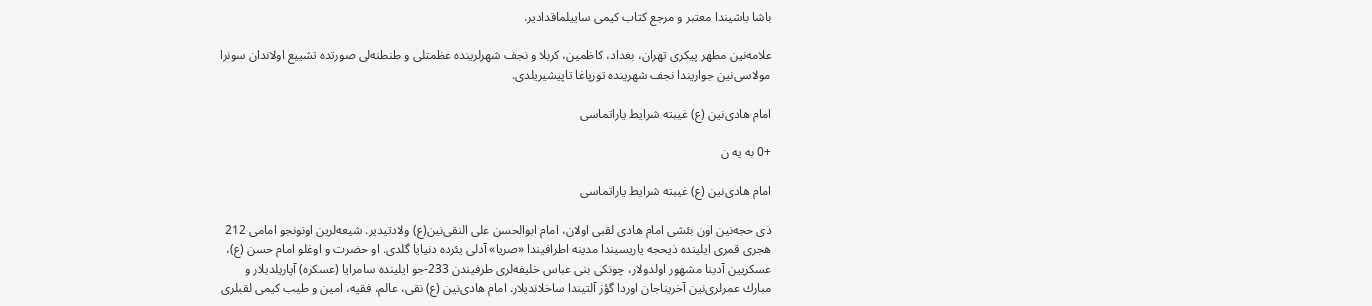باشا باشیندا معتبر و مرجع كتاب كیمی ساییلماقدادیر.

علامه‌نین مطهر پیكری تهران، بغداد، كاظمین، كربلا و نجف شهرلرینده عظمتلی و طنطنه‌لی صورتده تشییع اولاندان سونرا مولاسی‌نین جواریندا نجف شهرینده تورپاغا تاپیشیریلدی.

امام هادی‌نین (ع) غیبته شرایط یاراتماسی

+0 به یه ن

امام هادی‌نین (ع) غیبته شرایط یاراتماسی

ذی حجه‌نین اون بئشی امام هادی لقبی اولان، امام ابوالحسن علی النقی‌نین(ع) ولادتیدیر. شیعه‌لرین اونونجو امامی 212 هجری قمری ایلینده ذیحجه یاریسیندا مدینه اطرافیندا «صریا» آدلی یئرده دنیایا گلدی. او حضرت و اوغلو امام حسن (ع)، عسكریین آدینا مشهور اولدولار، چونكی بنی عباس خلیفه‌لری طرفیندن 233-جو ایلینده سامرایا (عسكره) آپاریلدیلار و مبارك عمرلری‌نین آخریناجان اوردا گؤز آلتیندا ساخلاندیلار. امام هادی‌نین (ع) نقی، عالم، فقیه، امین و طیب كیمی لقبلری‌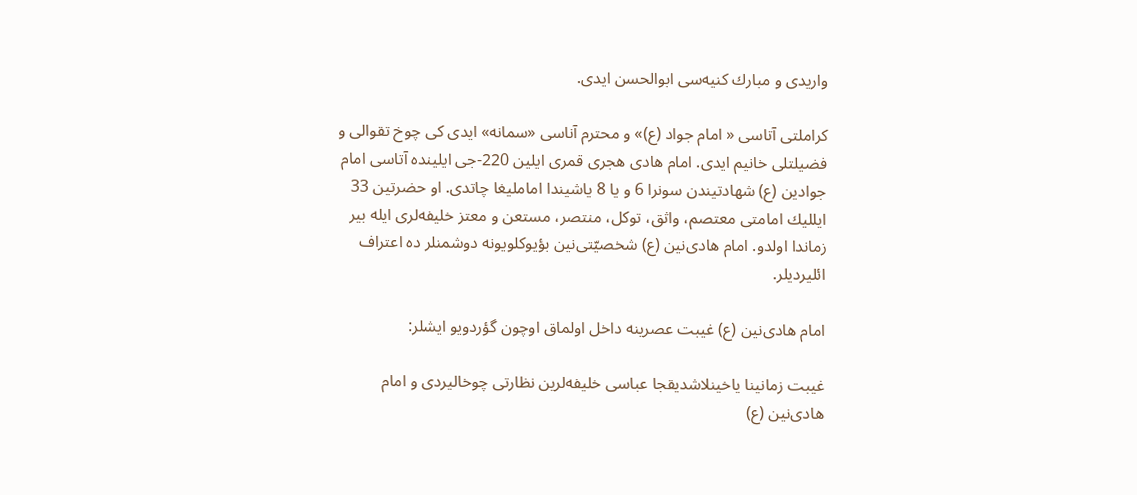واریدی و مبارك كنیه‌سی ابوالحسن ایدی.

كراملتی آتاسی « امام جواد (ع)» و محترم آناسی «سمانه» ایدی كی چوخ تقوالی و فضیلتلی خانیم ایدی. امام هادی هجری قمری ایلین 220-جی ایلینده آتاسی امام جوادین (ع) شهادتیندن سونرا 6 و یا 8 یاشیندا اماملیغا چاتدی. او حضرتین 33 ایللیك امامتی معتصم، واثق، توكل، منتصر، مستعن و معتز خلیفه‌لری ایله بیر زماندا اولدو. امام هادی‌نین (ع) شخصیّتی‌نین بؤیوكلویونه دوشمنلر ده اعتراف ائلیردیلر.

امام هادی‌نین (ع) غیبت عصرینه داخل اولماق اوچون گؤردویو ایشلر:

غیبت زمانینا یاخینلاشدیقجا عباسی خلیفه‌لرین نظارتی چوخالیردی و امام هادی‌نین (ع)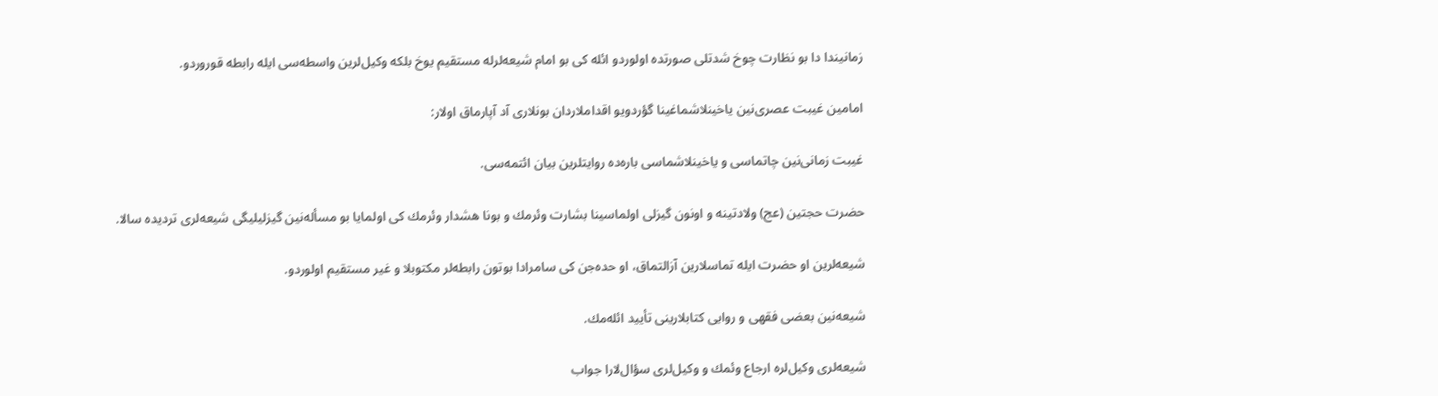زمانیندا دا بو نظارت چوخ شدتلی صورتده اولوردو ائله كی بو امام شیعه‌لرله مستقیم یوخ بلكه وكیل‌لرین واسطه‌سی ایله رابطه قوروردو.

امامین غیبت عصری‌نین یاخینلاشماغینا گؤردویو اقداملاردان بونلاری آد آپارماق اولار:

غیبت زمانی‌نین چاتماسی و یاخینلاشماسی باره‌ده روایتلرین بیان ائتمه‌سی.

حضرت حجتین (عج) ولادتینه و اونون گیزلی اولماسینا بشارت وئرمك و بونا هشدار وئرمك كی اولمایا بو مسأله‌نین گیزلیلیگی شیعه‌لری تردیده سالا.

شیعه‌لرین او حضرت ایله تماسلارین آزالتماق، او حده‌جن كی سامرادا بوتون رابطه‌لر مكتوبلا و غیر مستقیم اولوردو.

شیعه‌نین بعضی فقهی و روایی كتابلارینی تأیید ائله‌مك.

شیعه‌لری وكیل‌لره ارجاع وئمك و وكیل‌لری سؤال‌لارا جواب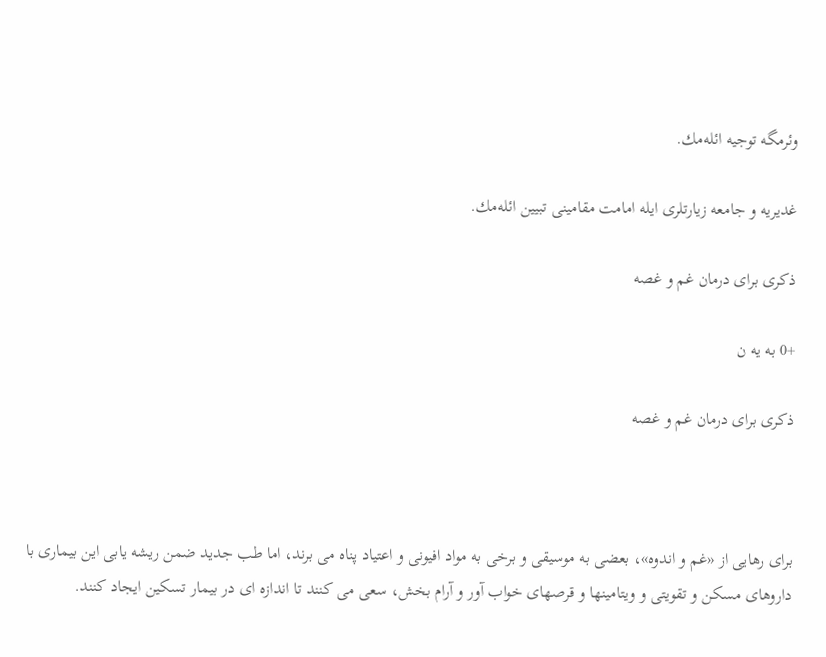وئرمگه توجیه ائله‌مك.

غدیریه و جامعه زیارتلری ایله امامت مقامینی تبیین ائله‌مك.

ذكری برای درمان غم و غصه

+0 به یه ن

ذكری برای درمان غم و غصه



برای رهایی از «غم و اندوه»، بعضی به موسیقی و برخی به مواد افیونی و اعتیاد پناه می برند، اما طب جدید ضمن ریشه یابی این بیماری با داروهای مسكن و تقویتی و ویتامینها و قرصهای خواب آور و آرام بخش، سعی می كنند تا اندازه ای در بیمار تسكین ایجاد كنند.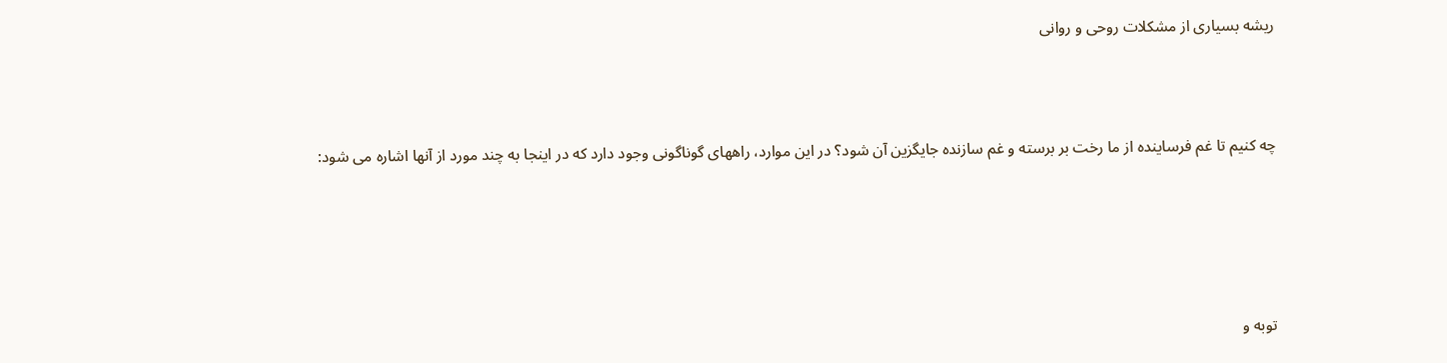ریشه بسیاری از مشكلات روحی و روانی



چه كنیم تا غم فرساینده از ما رخت بر برسته و غم سازنده جایگزین آن شود؟ در این موارد، راههای گوناگونی وجود دارد كه در اینجا به چند مورد از آنها اشاره می شود:





توبه و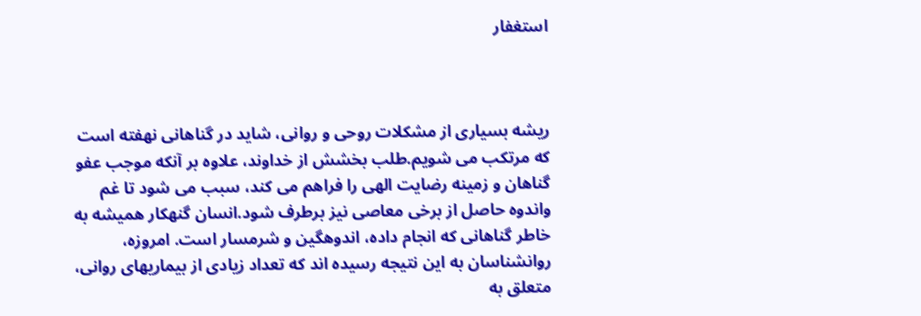استغفار



ریشه بسیاری از مشكلات روحی و روانی، شاید در گناهانی نهفته است كه مرتكب می شویم.طلب بخشش از خداوند، علاوه بر آنكه موجب عفو گناهان و زمینه رضایت الهی را فراهم می كند، سبب می شود تا غم واندوه حاصل از برخی معاصی نیز برطرف شود.انسان گنهكار همیشه به خاطر گناهانی كه انجام داده، اندوهگین و شرمسار است. امروزه، روانشناسان به این نتیجه رسیده اند كه تعداد زیادی از بیماریهای روانی، متعلق به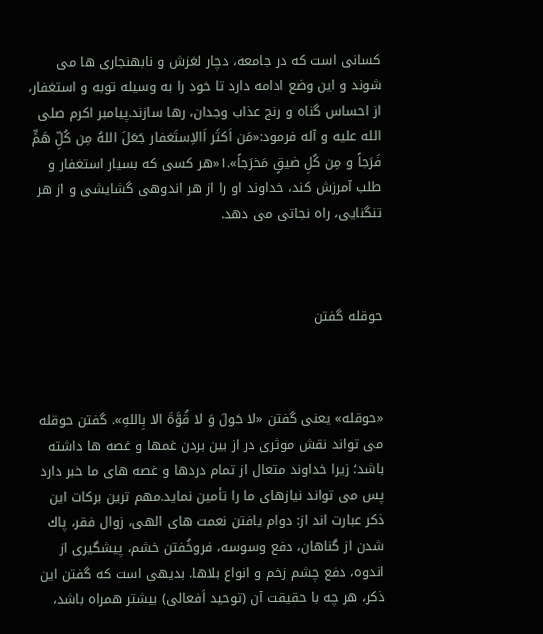كسانی است كه در جامعه، دچار لغزش و نابهنجاری ها می شوند و این وضع ادامه دارد تا خود را به وسیله توبه و استغفار، از احساس گناه و رنج عذاب وجدان، رها سازند.پیامبر اكرم صلی الله علیه و آله فرمود:«مَن اَكثَر اَالاِستَغفار جَعَلَ اللهُ مِن كُلِّ هَمٍّ فَرَجاً و مِن كُلِ ضیقٍ مَخرَجاً».۱«هر كسی كه بسیار استغفار و طلب آمرزش كند، خداوند او را از هر اندوهی گشایشی و از هر تنگنایی، راه نجاتی می دهد.



حوقله گفتن



«حوقله» یعنی گفتن «لا حَولَ وَ لا قُوَّةَ الا بِاللهِ». گفتن حوقله می تواند نقش موثری در از بین بردن غمها و غصه ها داشته باشد؛ زیرا خداوند متعال از تمام دردها و غصه های ما خبر دارد پس می تواند نیازهای ما را تأمین نماید.مهم ترین بركات این ذكر عبارت اند از: دوام یافتن نعمت های الهی، زوال فقر، پاك شدن از گناهان، دفع وسوسه، فروخُفتن خشم، پیشگیری از اندوه، دفع چشم زخم و انواع بلاها. بدیهی است كه گفتن این ذكر، هر چه با حقیقت آن (توحید اَفعالی) بیشتر همراه باشد،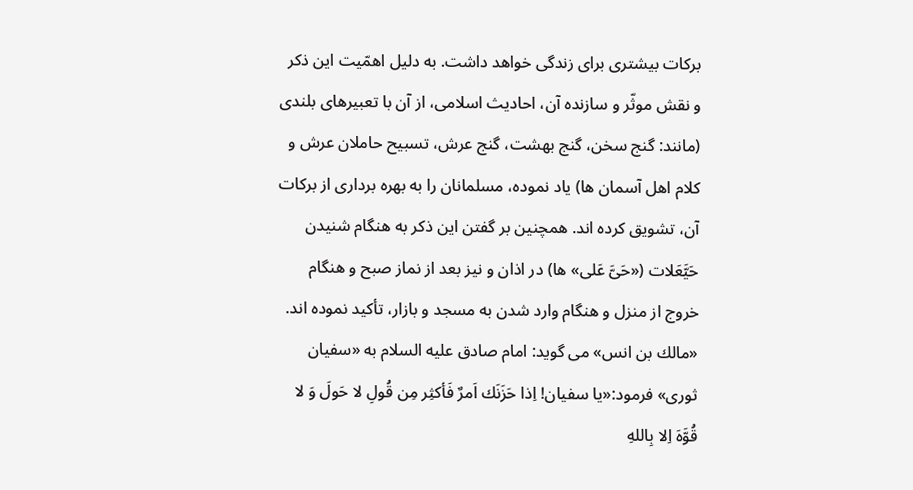بركات بیشتری برای زندگی خواهد داشت. به دلیل اهمّیت این ذكر و نقش موثّر و سازنده آن، احادیث اسلامی، از آن با تعبیرهای بلندی (مانند: گنج سخن، گنج بهشت، گنج عرش، تسبیح حاملان عرش و كلام اهل آسمان ها) یاد نموده، مسلمانان را به بهره برداری از بركات آن، تشویق كرده اند. همچنین بر گفتن این ذكر به هنگام شنیدن حَیَّعَلات («حَیَّ عَلی» ها) در اذان و نیز بعد از نماز صبح و هنگام خروج از منزل و هنگام وارد شدن به مسجد و بازار، تأكید نموده اند. «مالك بن انس» می گوید: امام صادق علیه السلام به «سفیان ثوری» فرمود:«یا سفیان! اِذا حَزَنَك اَمرٌ فَأكثِر مِن قُولِ لا حَولَ وَ لا قُوَّهَ اِلا بِاللهِ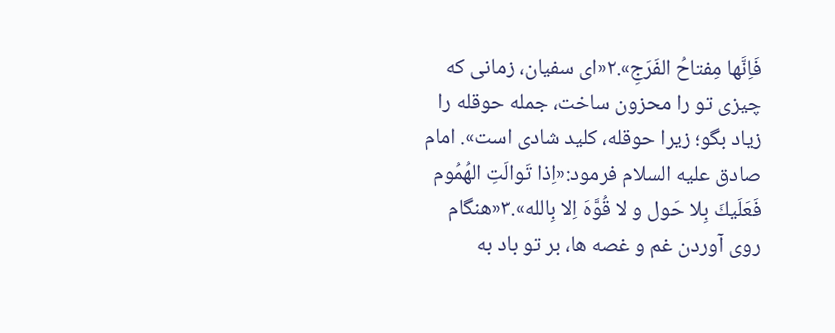فَاِنَّها مِفتاحُ الفَرَجِ».۲«ای سفیان، زمانی كه چیزی تو را محزون ساخت، جمله حوقله را زیاد بگو؛ زیرا حوقله، كلید شادی است». امام صادق علیه السلام فرمود:«اِذا تَوالَتِ الهُمُوم فَعَلَیكَ بِلا حَول و لا قُوَّهَ اِلا بِالله».۳«هنگام روی آوردن غم و غصه ها، بر تو باد به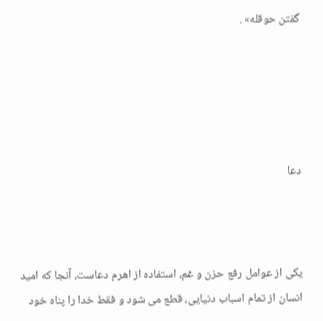گفتن حوقله» .





دعا



یكی از عوامل رفع حزن و غم، استفاده از اهرم دعاست، آنجا كه امید انسان از تمام اسباب دنیایی، قطع می شود و فقط خدا را پناه خود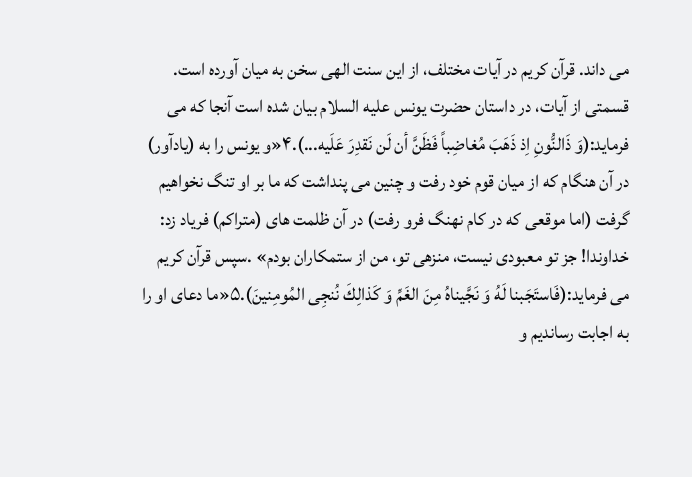می داند. قرآن كریم در آیات مختلف، از این سنت الهی سخن به میان آورده است. قسمتی از آیات، در داستان حضرت یونس علیه السلام بیان شده است آنجا كه می فرماید:(وَ ذَالنُّونِ اِذ ذَهَبَ مُغاضِباً فَظَنَّ أن لَن نَقدِرَ عَلَیه...).۴«و یونس را به (یادآور) در آن هنگام كه از میان قوم خود رفت و چنین می پنداشت كه ما بر او تنگ نخواهیم گرفت (اما موقعی كه در كام نهنگ فرو رفت) در آن ظلمت های (متراكم) فریاد زد: خداوندا! جز تو معبودی نیست، منزهی تو، من از ستمكاران بودم» .سپس قرآن كریم می فرماید:(فَاستَجَبنا لَهُ وَ نَجَّیناهُ مِنَ الغَمِّ وَ كَذالِكَ نُنجِی المُومِنینَ).۵«ما دعای او را به اجابت رساندیم و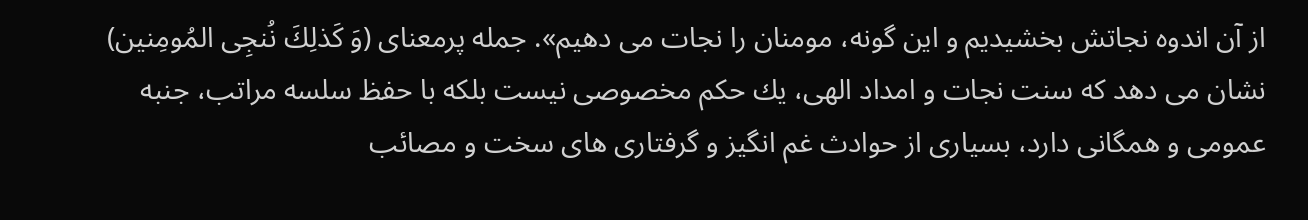از آن اندوه نجاتش بخشیدیم و این گونه، مومنان را نجات می دهیم». جمله پرمعنای (وَ كَذلِكَ نُنجِی المُومِنین) نشان می دهد كه سنت نجات و امداد الهی، یك حكم مخصوصی نیست بلكه با حفظ سلسه مراتب، جنبه عمومی و همگانی دارد، بسیاری از حوادث غم انگیز و گرفتاری های سخت و مصائب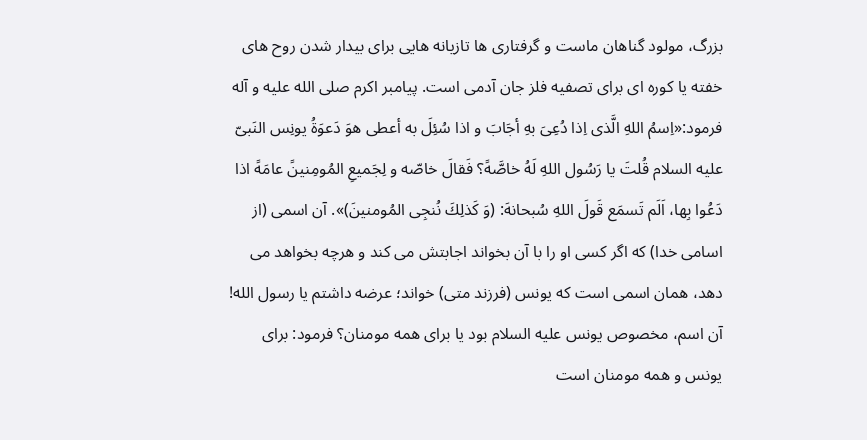بزرگ، مولود گناهان ماست و گرفتاری ها تازیانه هایی برای بیدار شدن روح های خفته یا كوره ای برای تصفیه فلز جان آدمی است. پیامبر اكرم صلی الله علیه و آله فرمود:«اِسمُ اللهِ الَّذی اِذا دُعِیَ بهِ أجَابَ و اذا سُئِلَ به أعطی هوَ دَعوَةُ یونِس النَبیّ علیه السلام قُلتَ یا رَسُول اللهِ لَهُ خاصَّهً؟ فَقالَ خاصّه و لِجَمیعِ المُومِنینً عامَهً اذا دَعُوا بِها، اَلَم تَسمَع قَولَ اللهِ سُبحانهَ: (وَ كَذلِكَ نُنجِی المُومنینَ)». آن اسمی (از اسامی خدا) كه اگر كسی او را با آن بخواند اجابتش می كند و هرچه بخواهد می دهد، همان اسمی است كه یونس (فرزند متی) خواند؛ عرضه داشتم یا رسول الله! آن اسم، مخصوص یونس علیه السلام بود یا برای همه مومنان؟ فرمود: برای یونس و همه مومنان است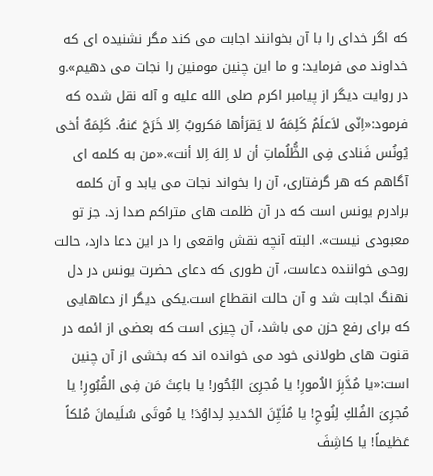كه اگر خدای را با آن بخوانند اجابت می كند مگر نشنیده ای كه خداوند می فرماید: و ما این چنین مومنین را نجات می دهیم».و در روایت دیگر از پیامبر اكرم صلی الله علیه و آله نقل شده كه فرمود:«اِنّی لاَعلَمُ كَلِمَهً لا یَقرَأها مَكروبٌ اِلا خَرَجَ عَنهُ. كَلِمَهٌ أخی یُونُس فَنادی فِی الظُّلُماتِ أن لا اِلهَ اِلا أنت».«من به كلمه ای آگاهم كه هر گرفتاری، آن را بخواند نجات می یابد و آن كلمه برادرم یونس است كه در آن ظلمت های متراكم صدا زد. جز تو معبودی نیست». البته آنچه نقش واقعی را در این دعا دارد، حالت روحی خواننده دعاست، آن طوری كه دعای حضرت یونس در دل نهنگ اجابت شد و آن حالت انقطاع است.یكی دیگر از دعاهایی كه برای رفع حزن می باشد، آن چیزی است كه بعضی از ائمه در قنوت های طولانی خود می خوانده اند كه بخشی از آن چنین است:«یا مُدَّبِرَ الاُمورِ! یا مُجرِیَ البُحُور! یا باعِثَ مَن فِی القُبُورِ! یا مُجرِیَ الفُلكِ لِنُوحِ! یا مُلَیِّنَ الحَدیدِ لِداوُدَ! یا مُوتَی سُلَیمانَ مُلكاً عَظیماً! یا كاشِفَ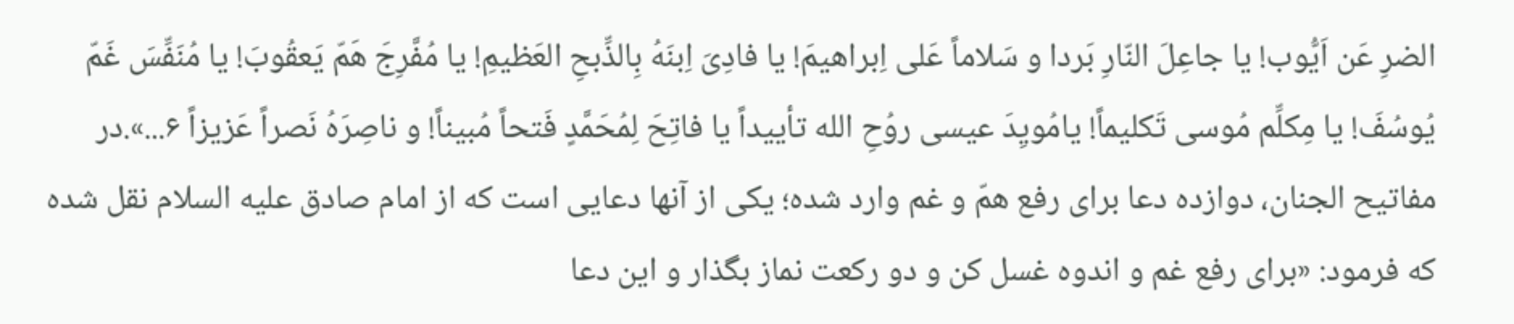الضرِ عَن اَیُّوب! یا جاعِلَ النّارِ بَردا و سَلاماً عَلی اِبراهیمَ! یا فادِیَ اِبنَهُ بِالذِّبحِ العَظیمِ! یا مُفَّرِجَ هَمّ یَعقُوبَ! یا مُنَفِّسَ غَمّ یُوسُفَ! یا مِكلِّم مُوسی تَكلیماً! یامُویِدَ عیسی روُحِ الله تأییداً یا فاتِحَ لِمُحَمَّدٍ فَتحاً مُبیناً! و ناصِرَهُ نَصراً عَزیزاً ۶...».در مفاتیح الجنان، دوازده دعا برای رفع همّ و غم وارد شده؛ یكی از آنها دعایی است كه از امام صادق علیه السلام نقل شده كه فرمود: «برای رفع غم و اندوه غسل كن و دو ركعت نماز بگذار و این دعا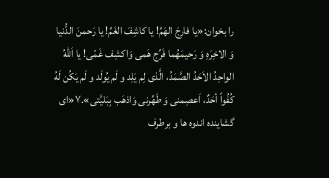را بخوان:«یا فارِجَ الهَمِّ! یا كاشِفَ الغَمِّ! یا رَحمنَ الدُّنیا وَ الاخِرَهِ وَ رَحیمَهُما فَرِّج هَمی وَاكشِف غَمّی! یا اَللهُ الواحِدُ الاَحَدُ الصَّمَدُ، الَّذی لِم یَلِد و لَم یُولَد و لَم یَكُن لَهُ كُفُواً أحَدٌ، اَعصِمنی وَ طَهِّرنی وَاذهَب بِبَلیَّتی».۷«ای گشاینده اندوه ها و برطرف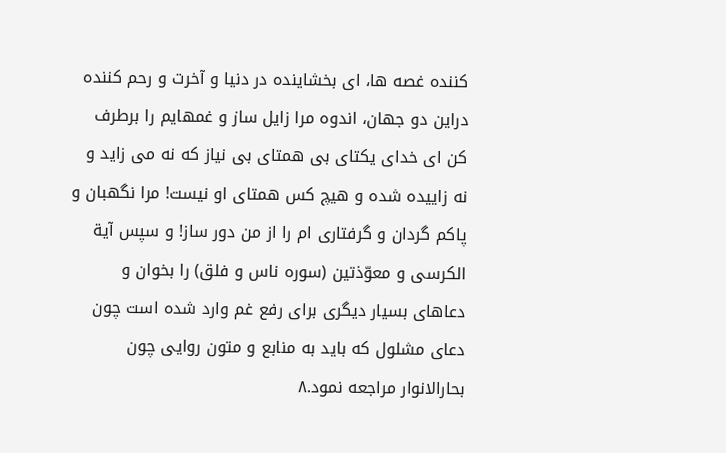كننده غصه ها، ای بخشاینده در دنیا و آخرت و رحم كننده دراین دو جهان، اندوه مرا زایل ساز و غمهایم را برطرف كن ای خدای یكتای بی همتای بی نیاز كه نه می زاید و نه زاییده شده و هیچ كس همتای او نیست! مرا نگهبان و پاكم گردان و گرفتاری ام را از من دور ساز! و سپس آیة الكرسی و معوّذتین (سوره ناس و فلق) را بخوان و دعاهای بسیار دیگری برای رفع غم وارد شده است چون دعای مشلول كه باید به منابع و متون روایی چون بحارالانوار مراجعه نمود.۸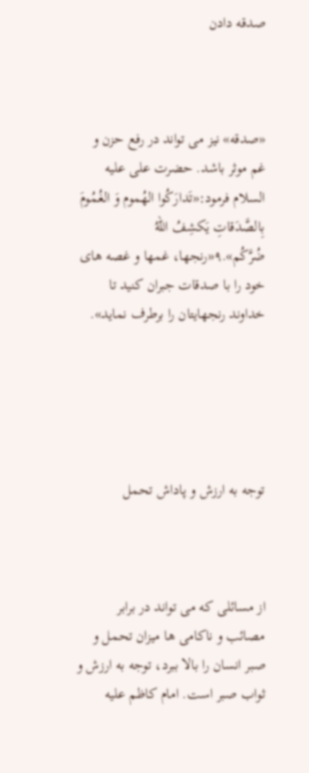صدقه دادن



«صدقه» نیز می تواند در رفع حزن و غم موثر باشد. حضرت علی علیه السلام فرمود:«تَدارَكُوا الهُموم وَ الغُمُومَ بِالصَّدَقاتِ یَكشِفُ اللهُ ضُرَّكُم».۹«رنجها، غمها و غصه های خود را با صدقات جبران كنید تا خداوند رنجهایتان را برطرف نماید».





توجه به ارزش و پاداش تحمل



از مسائلی كه می تواند در برابر مصائب و ناكامی ها میزان تحمل و صبر انسان را بالا ببرد، توجه به ارزش و ثواب صبر است. امام كاظم علیه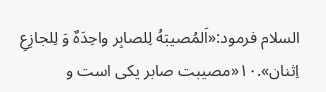السلام فرمود:«اَلمُصیبَهُ لِلصابِر واحِدَهٌ وَ لِلجازِعِ اِثنان».۱۰«مصیبت صابر یكی است و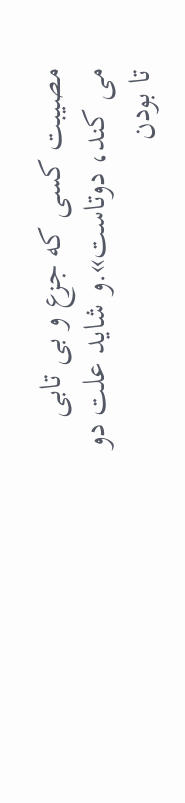مصیبت كسی كه جزع و بی تابی می كند، دوتاست».و شاید علت دو تا بودن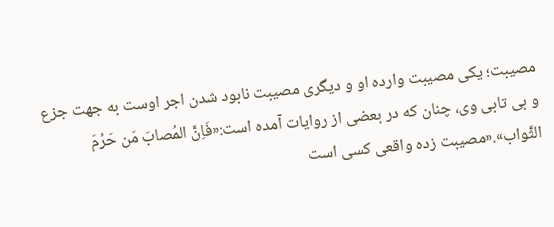مصیبت؛ یكی مصیبت وارده او و دیگری مصیبت نابود شدن اجر اوست به جهت جزع و بی تابی وی، چنان كه در بعضی از روایات آمده است:«فَاِنَّ المُصابَ مَن حَرُمَ الثَّواب».«مصیبت زده واقعی كسی است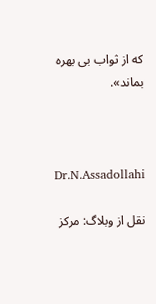كه از ثواب بی بهره بماند».



Dr.N.Assadollahi

نقل از وبلاگ: مركز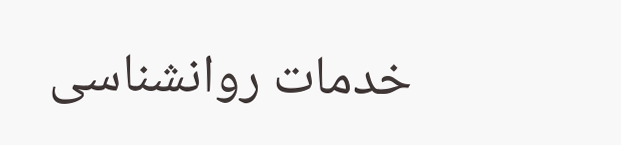خدمات روانشناسی